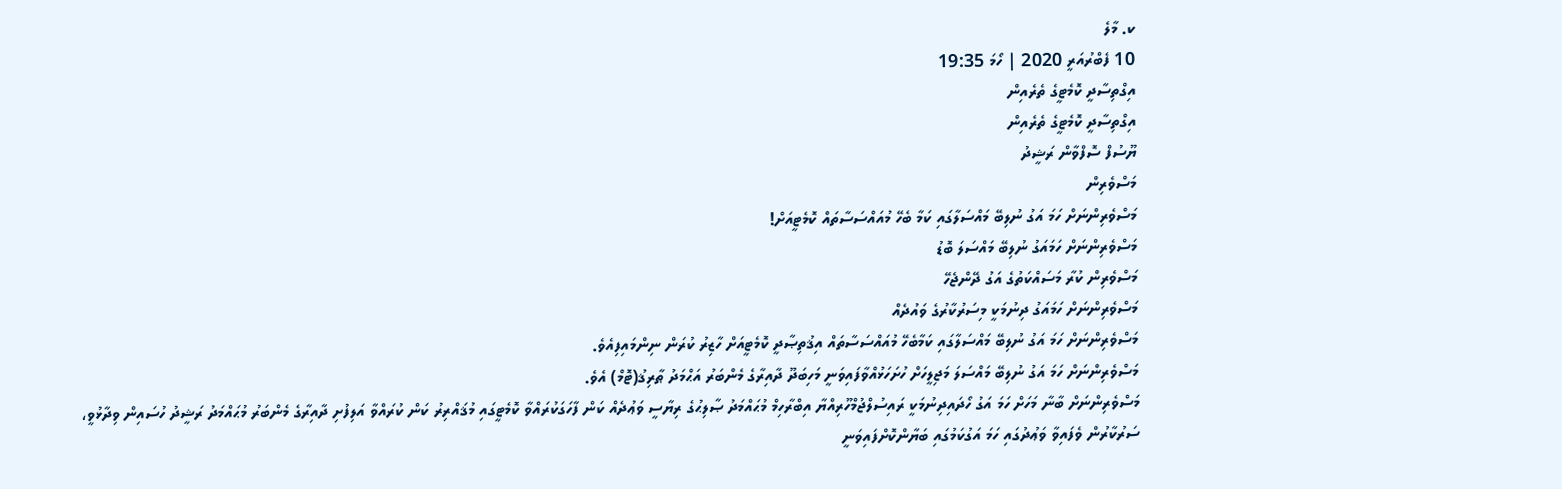ކ. މާލެ
10 ފެބްރުއަރީ 2020 | ހޯމަ 19:35
އިގްތިސާދީ ކޮމެޓީގެ ތެރެއިން
އިގްތިސާދީ ކޮމެޓީގެ ތެރެއިން
ޔޫސުފް ސޮފްވާން ރަޝީދު
މަސްވެރިން
މަސްވެރިންނަށް ހަމަ އަގު ނުލިބޭ މައްސަލާގައި ކަމާ ބެހޭ މުއައްސަސާތައް ކޮމެޓީއަށް!
މަސްވެރިންނަށް ހަމައަގު ނުލިބޭ މައްސަލަ ބޮޑު
މަސްވެރިން ކުރާ މަސައްކަތުގެ އަގު ދޭންޖެހޭ
މަސްވެރިންނަށް ހަމައަގު ދިނުމަކީ މިސަރުކާރުގެ ވައުދެއް
މަސްވެރިންނަށް ހަމަ އަގު ނުލިބޭ މައްސަލާގައި ކަމާބެހޭ މުއައްސަސާތައް އިޤުތިޞާދީ ކޮމެޓީއަށް ހާޒިރު ކުރަން ނިންމައިފިއެވެ.
މަސްވެރިންނަށް ހަމަ އަގު ނުލިބޭ މައްސަލަ މަޖިލީހަށް ހުށަހަޅުއްވާފައިވަނީ މަހިބަދޫ ދާއިރާގެ މެންބަރު އަޙްމަދު ޠާރިޤު(ޓޮމް) އެވެ.
މަސްވެރިންނަށް ބާނާ މަހަށް ހަމަ އަގު ހޯދައިދިނުމަކީ ރައިސުލްޖުމްހޫރިއްޔާ އިބްރާހިމް މުޙައްމަދު ޞާލިޙުގެ ރިޔާސީ ވަޢުދެއް ކަން ފާހަގަކުރައްވާ ކޮމެޓީގައި މުޤައްރިރު ކަން ކުރައްވާ އަލިފުށި ދާއިރާގެ މެންބަރު މުޙައްމަދު ރަޝީދު ހުސައިން ވިދާޅުވީ، ސަރުކާރުން ވެފައިވާ ވަޢުދުގައި ހަމަ އަގުކަމުގައި ބަޔާންކޮށްފައިވަނީ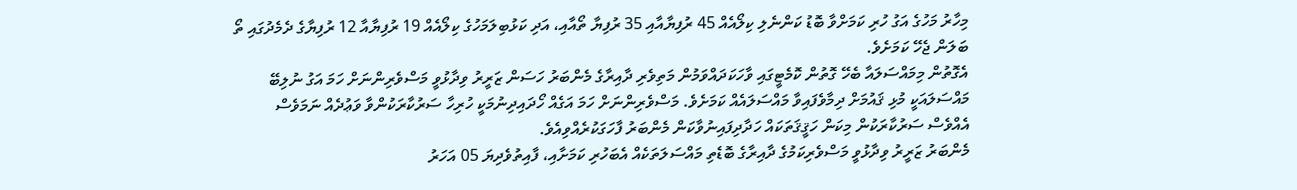މިހާރު މަހުގެ އަގު ހުރި ކަމަށްވާ ބޮޑު ކަންނެލި ކިލޯއެއް 45 ރުފިޔާއާއި 35 ރުފިޔާ ތޯއާއި، އަދި ކަޅުބިލަމަހުގެ ކިލޯއެއް 19 ރުފިޔާއާ 12 ރުފިޔާގެ ދެމެދުގައި ތޯ ބަލަން ޖެހޭ ކަމަށެވެ.
އެގޮތުން މިމައްސަލައާ ބެހޭ ގޮތުން ކޮމެޓީގައި ވާހަކަދައްވަމުން މަތިވެރި ދާއިރާގެ މެންބަރު ހަސަން ޒަރީރު ވިދާޅުވީ މަސްވެރިންނަށް ހަމަ އަގު ނުލިބޭ މައްސަލައަކީ މުޅި ޤައުމަށް ދިމާވެފައިވާ މައްސަލައެއް ކަމަށެވެ. މަސްވެރިންނަށް ހަމަ އަގެއް ހޯދައިދިނުމަކީ ހުރިހާ ސަރުކާރަކުންވާ ވަޢުދެއް ނަމަވެސް އެއްވެސް ސަރުކާރަކުން މިކަން ހަޤީޤަތަކައް ހަދާދިފައިނުވާކަން މެންބަރު ފާހަގަކުރެއްވިއެވެ.
މެންބަރު ޒަރީރު ވިދާޅުވީ މަސްވެރިކަމުގެ ދާއިރާގެ ބޮޑެތި މައްސަލަތަކެއް އެބަހުރި ކަމަށާއި، ފާއިތުވެދިޔަ 05 އަހަރު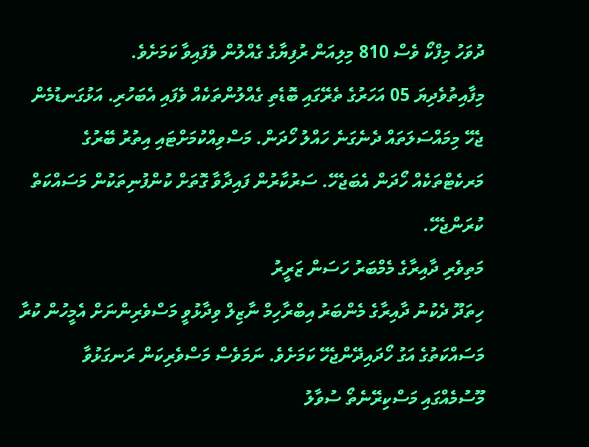ދުވަހު މިފްކޯ ވެސް 810 މިލިއަން ރުފިޔާގެ ގެއްލުން ވެފައިވާ ކަމަށެވެ.
މިފާއިތުވެދިޔަ 05 އަހަރުގެ ތެރޭގައި ބޮޑެތި ގެއްލުންތަކެއް ވެފައި އެބަހުރި. އަޅުގަނޑުމެން ޖެހޭ މިމައްސަލަތައް ދެނެގަނެ ހައްލު ހޯދަން. މަސްވިއްކުމަށްޓައި އިތުރު ބޭރުގެ މަރކެޓްތަކެއް ހޯދަން އެބަޖެހޭ. ސަރުކާރުން ފައިދާވާ ގޮތަށް ކުންފުނިތަކުން މަސައްކަތް ކުރަންޖެހޭ.
މަތިވެރި ދާއިރާގެ މެމްބަރު ހަސަން ޒަރީރު
ހިތަދޫ ދެކުނު ދާއިރާގެ މެންބަރު އިބްރާހިމް ނާޒިލް ވިދާޅުވީ މަސްވެރިންނަށް އެމީހުން ކުރާ މަސައްކަތުގެ އަގު ހޯދައިދޭންޖެހޭ ކަމަށެވެ. ނަމަވެސް މަސްވެރިކަން ރަނގަޅުވާ މޫސުމެއްގައި މަސްކިރޭނެތޯ ސުވާލު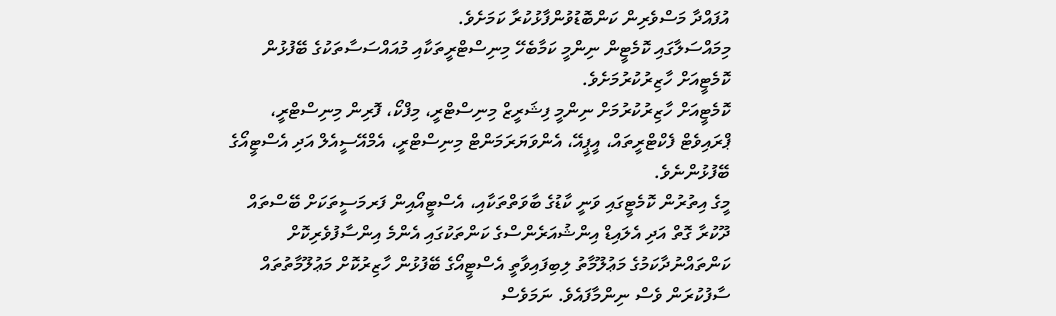އުފައްދާ މަސްވެރިން ކަންބޮޑުވުންފާޅުކުރާ ކަމަށެވެ.
މިމައްސަލާގައި ކޮމެޓީން ނިންމީ ކަމާބެހޭ މިނިސްޓްރީތަކާއި މުއައްސަސާތަކުގެ ބޭފުޅުން ކޮމެޓީއަށް ހާޒިރުކުރުމަށެވެ.
ކޮމެޓީއަށް ހާޒިރުކުރުމަށް ނިންމީ ފިޝަރީޒް މިނިސްޓްރީ، މިފްކޯ، ފޮރިން މިނިސްޓްރީ، ޕްރައިވެޓް ފެކްޓްރީތައް، އީޕީއޭ، އެންވަޔަރަމަންޓް މިނިސްޓްރީ، އެމްއޭސީއެލް އަދި އެސްޓީއޯގެ ބޭފުޅުންނެވެ.
މީގެ އިތުރުން ކޮމެޓީގައި ވަނީ ކާޑުގެ ބާވަތްތަކާއި، އެސްޓީއޯއިން ފަރމަސީތަކަށް ބޭސްތައް ދޫކުރާ ގޮތް އަދި އެލައިޑް އިންޝުއަރެންސްގެ ކަންތަކުގައި އެންމެ އިންސާފުވެރިކޮށް ކަންތައްނުދާކަމުގެ މަޢުލޫމާތު ލިބިފައިވާތީ އެސްޓީއޯގެ ބޭފުޅުން ހާޒިރުކޮށް މަޢުލޫމާތުތައް ސާފުކުރަން ވެސް ނިންމާފައެވެ. ނަމަވެސް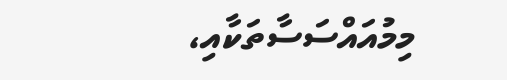މިމުއައްސަސާތަކާއި،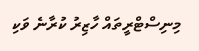މިނިސްޓްރީތައް ހާޒިރު ކުރާނެ ވަކި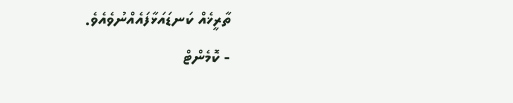ތާރީޚެއް ކަނޑައަޅާފައެއްނުވެއެވެ.
- ކޮމެންޓް